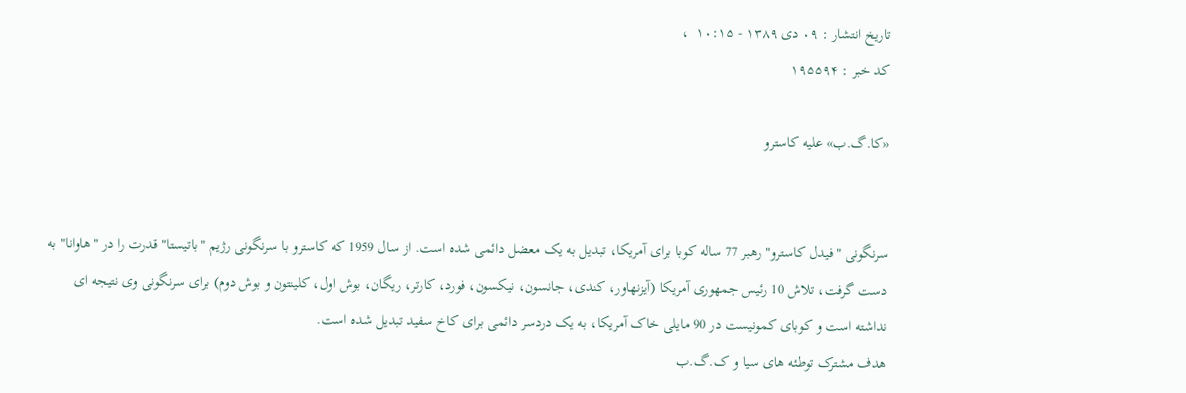تاریخ انتشار : ۰۹ دی ۱۳۸۹ - ۱۰:۱۵  ،
کد خبر : ۱۹۵۵۹۴

«کا.گ.ب» علیه کاسترو


سرنگونی "فیدل کاسترو" رهبر 77 ساله کوبا برای آمریکا، تبدیل به یک معضل دائمی شده است. از سال 1959 که کاسترو با سرنگونی رژیم "باتیستا" قدرت را در "هاوانا" به دست گرفت، تلاش 10 رئیس جمهوری آمریکا (آیزنهاور، کندی، جانسون، نیکسون، فورد، کارتر، ریگان، بوش اول، کلینتون و بوش دوم) برای سرنگونی وی نتیجه ای نداشته است و کوبای کمونیست در 90 مایلی خاک آمریکا، به یک دردسر دائمی برای کاخ سفید تبدیل شده است.
هدف مشترک توطئه های سیا و ک.گ.ب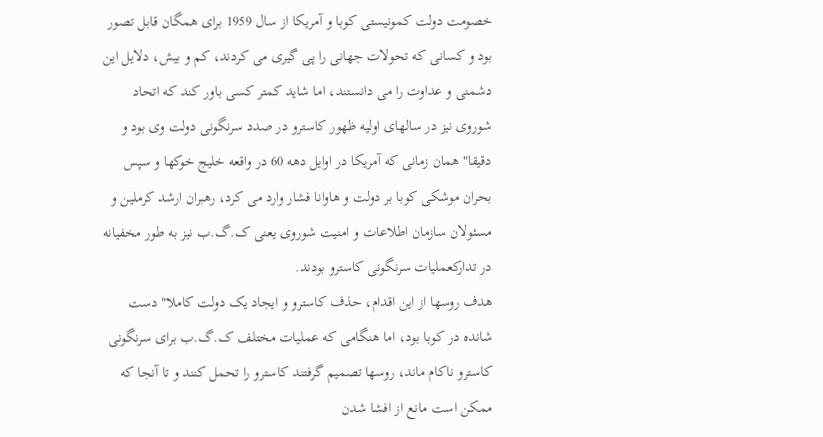خصومت دولت کمونیستی کوبا و آمریکا از سال 1959 برای همگان قابل تصور بود و کسانی که تحولات جهانی را پی گیری می کردند، کم و بیش، دلایل این دشمنی و عداوت را می دانستند، اما شاید کمتر کسی باور کند که اتحاد شوروی نیز در سالهای اولیه ظهور کاسترو در صدد سرنگونی دولت وی بود و دقیقا" همان زمانی که آمریکا در اوایل دهه 60 در واقعه خلیج خوکها و سپس بحران موشکی کوبا بر دولت و هاوانا فشار وارد می کرد، رهبران ارشد کرملین و مسئولان سازمان اطلاعات و امنیت شوروی یعنی ک.گ.ب نیز به طور مخفیانه در تدارکعملیات سرنگونی کاسترو بودند.
هدف روسها از این اقدام، حذف کاسترو و ایجاد یک دولت کاملا" دست شانده در کوبا بود، اما هنگامی که عملیات مختلف ک.گ.ب برای سرنگونی کاسترو ناکام ماند، روسها تصمیم گرفتند کاسترو را تحمل کنند و تا آنجا که ممکن است مانع از افشا شدن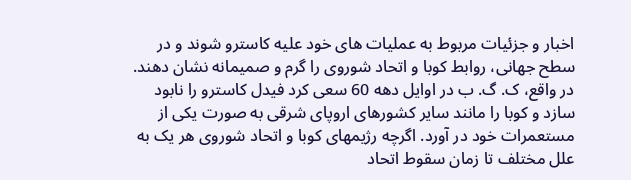اخبار و جزئیات مربوط به عملیات های خود علیه کاسترو شوند و در سطح جهانی، روابط کوبا و اتحاد شوروی را گرم و صمیمانه نشان دهند.
در واقع، ک. گ. ب در اوایل دهه 60 سعی کرد فیدل کاسترو را نابود سازد و کوبا را مانند سایر کشورهای اروپای شرقی به صورت یکی از مستعمرات خود در آورد. اگرچه رژیمهای کوبا و اتحاد شوروی هر یک به علل مختلف تا زمان سقوط اتحاد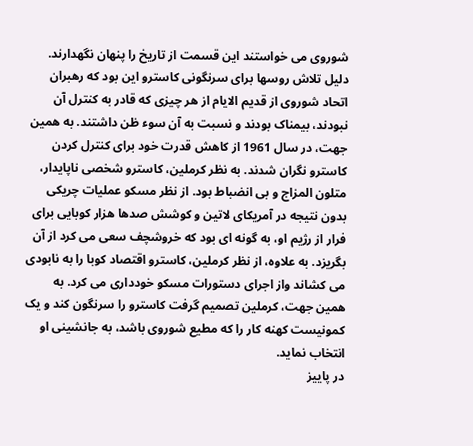شوروی می خواستند این قسمت از تاریخ را پنهان نگهدارند.
دلیل تلاش روسها برای سرنگونی کاسترو این بود که رهبران اتحاد شوروی از قدیم الایام از هر چیزی که قادر به کنترل آن نبودند، بیمناک بودند و نسبت به آن سوء ظن داشتند. به همین جهت، در سال 1961 از کاهش قدرت خود برای کنترل کردن کاسترو نگران شدند. به نظر کرملین، کاسترو شخصی ناپایدار، متلون المزاج و بی انضباط بود. از نظر مسکو عملیات چریکی بدون نتیجه در آمریکای لاتین و کوشش صدها هزار کوبایی برای فرار از رژیم او، به گونه ای بود که خروشچف سعی می کرد از آن بگریزد. به علاوه، از نظر کرملین، کاسترو اقتصاد کوبا را به نابودی می کشاند واز اجرای دستورات مسکو خودداری می کرد. به همین جهت، کرملین تصمیم گرفت کاسترو را سرنگون کند و یک کمونیست کهنه کار را که مطیع شوروی باشد، به جانشینی او انتخاب نماید.
در پاییز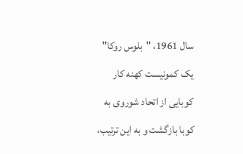سال 1961، "بلوس روکا" یک کمونیست کهنه کار کوبایی از اتحاد شوروی به کوبا بازگشت و به این ترتیب،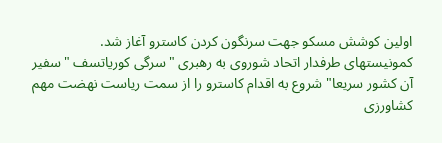اولین کوشش مسکو جهت سرنگون کردن کاسترو آغاز شد.
کمونیستهای طرفدار اتحاد شوروی به رهبری "سرگی کوریاتسف "سفیر آن کشور سریعا" شروع به اقدام کاسترو را از سمت ریاست نهضت مهم کشاورزی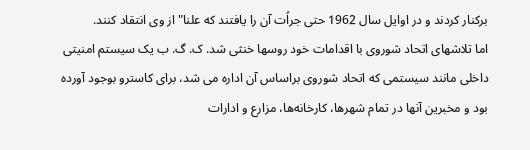برکنار کردند و در اوایل سال 1962 حتی جراُت آن را یافتند که علنا" از وی انتقاد کنند.
اما تلاشهای اتحاد شوروی با اقدامات خود روسها خنثی شد. ک. گ. ب یک سیستم امنیتی داخلی مانند سیستمی که اتحاد شوروی براساس آن اداره می شد، برای کاسترو بوجود آورده بود و مخبرین آنها در تمام شهرها، کارخانه‌ها، مزارع و ادارات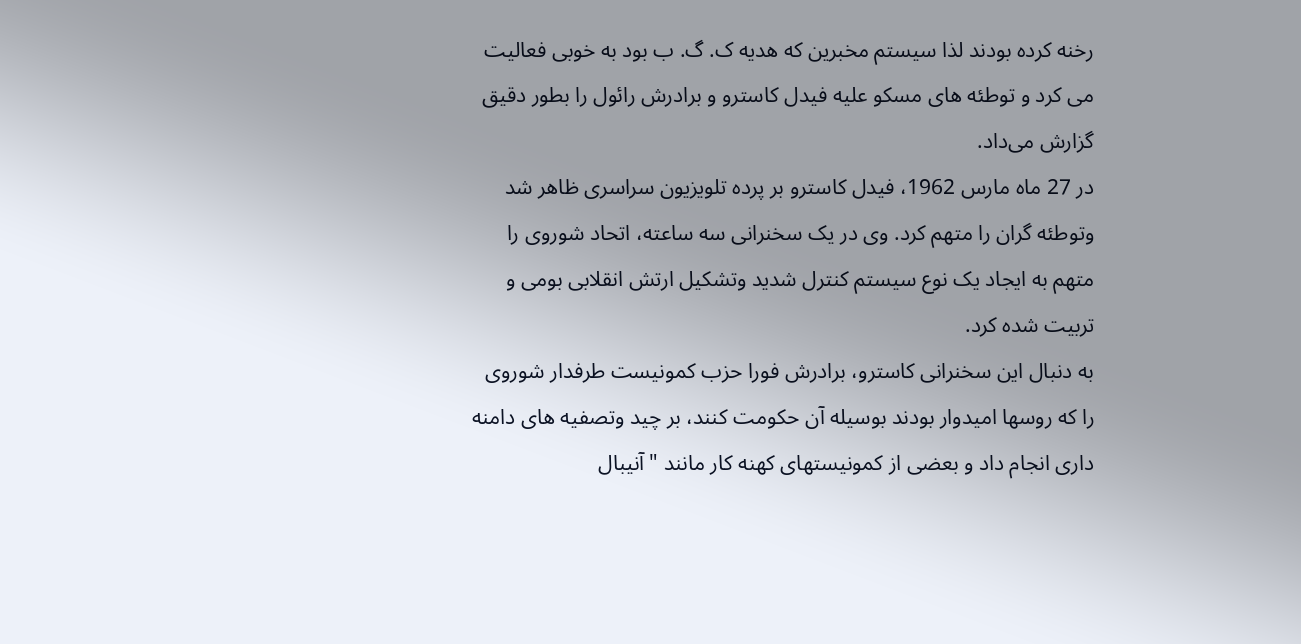رخنه کرده بودند لذا سیستم مخبرین که هدیه ک. گ. ب بود به خوبی فعالیت می کرد و توطئه های مسکو علیه فیدل کاسترو و برادرش رائول را بطور دقیق گزارش می‌داد.
در 27 ماه مارس 1962، فیدل کاسترو بر پرده تلویزیون سراسری ظاهر شد وتوطئه گران را متهم کرد. وی در یک سخنرانی سه ساعته، اتحاد شوروی را متهم به ایجاد یک نوع سیستم کنترل شدید وتشکیل ارتش انقلابی بومی و تربیت شده کرد.
به دنبال این سخنرانی کاسترو، برادرش فورا حزب کمونیست طرفدار شوروی را که روسها امیدوار بودند بوسیله آن حکومت کنند، بر چید وتصفیه های دامنه داری انجام داد و بعضی از کمونیستهای کهنه کار مانند "آنیبال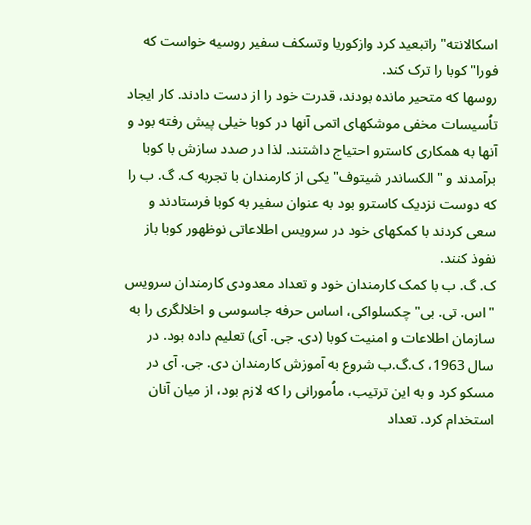اسکالانته" راتبعید کرد وازکوریا وتسکف سفیر روسیه خواست که فورا" کوبا را ترک کند.
روسها که متحیر مانده بودند، قدرت خود را از دست دادند. کار ایجاد تاُسیسات مخفی موشکهای اتمی آنها در کوبا خیلی پیش رفته بود و آنها به همکاری کاسترو احتیاج داشتند. لذا در صدد سازش با کوبا برآمدند و "الکساندر شیتوف" یکی از کارمندان با تجربه ک. گ. ب را که دوست نزدیک کاسترو بود به عنوان سفیر به کوبا فرستادند و سعی کردند با کمکهای خود در سرویس اطلاعاتی نوظهور کوبا باز نفوذ کنند.
ک. گ. ب با کمک کارمندان خود و تعداد معدودی کارمندان سرویس "اس. تی. بی" چکسلواکی، اساس حرفه جاسوسی و اخلالگری را به سازمان اطلاعات و امنیت کوبا (دی. جی. آی) تعلیم داده بود. در سال 1963، ک.گ.ب شروع به آموزش کارمندان دی. جی. آی در مسکو کرد و به این ترتیب، ماُمورانی را که لازم بود، از میان آنان استخدام کرد. تعداد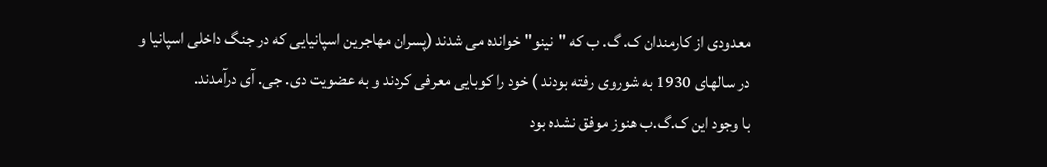معدودی از کارمندان ک. گ. ب که "نینو" خوانده می شدند (پسران مهاجرین اسپانیایی که در جنگ داخلی اسپانیا و در سالهای 1930 به شوروی رفته بودند ) خود را کوبایی معرفی کردند و به عضویت دی. جی. آی درآمدند.
با وجود این ک.گ.ب هنوز موفق نشده بود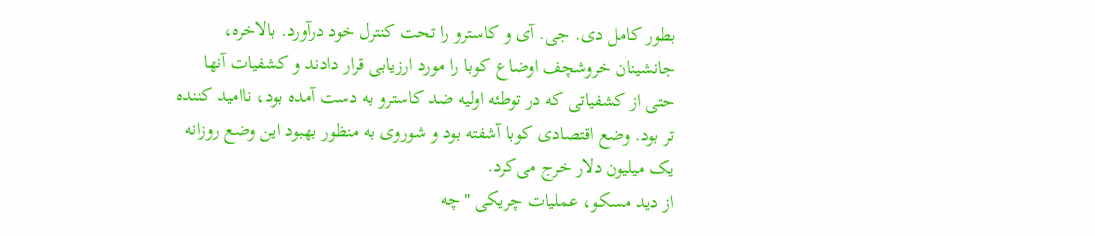بطور کامل دی. جی. آی و کاسترو را تحت کنترل خود درآورد. بالاخره، جانشینان خروشچف اوضاع کوبا را مورد ارزیابی قرار دادند و کشفیات آنها حتی از کشفیاتی که در توطئه اولیه ضد کاسترو به دست آمده بود، ناامید کننده تر بود. وضع اقتصادی کوبا آشفته بود و شوروی به منظور بهبود این وضع روزانه یک میلیون دلار خرج می‌کرد.
از دید مسکو، عملیات چریکی "چه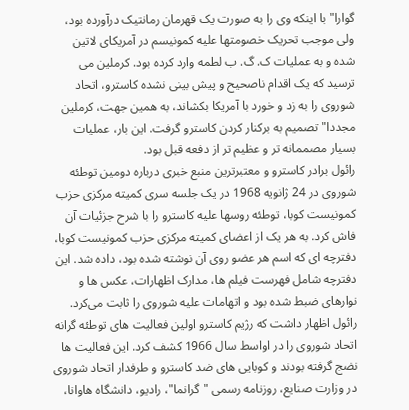گوارا" با اینکه وی را به صورت یک قهرمان رمانتیک درآورده بود، ولی موجب تحریک خصومتها علیه کمونیسم در آمریکای لاتین شده و به عملیات ک. گ. ب لطمه وارد کرده بود. کرملین می ترسید که یک اقدام ناصحیح و پیش بینی نشده کاسترو، اتحاد شوروی را به زد و خورد با آمریکا بکشاند، به همین جهت، کرملین مجددا" تصمیم به برکنار کردن کاسترو گرفت. این بار، عملیات بسیار مصممانه تر و عظیم تر از دفعه قبل بود.
رائول برادر کاسترو و معتبرترین منبع خبری درباره دومین توطئه شوروی در 24 ژانویه 1968 در یک جلسه سری کمیته مرکزی حزب کمونیست کوبا، توطئه روسها علیه کاسترو را با شرح جزئیات آن فاش کرد. به هر یک از اعضای کمیته مرکزی حزب کمونیست کوبا، دفترچه ای که اسم هر عضو روی آن نوشته شده بود، داده شد. این دفترچه شامل فهرست فیلم ها، مدارک اظهارات، عکس ها و نوارهای ضبط شده بود و اتهامات علیه شوروی را ثابت می‌کرد.
رائول اظهار داشت که رژیم کاسترو اولین فعالیت های توطئه گرانه اتحاد شوروی را در اواسط سال 1966 کشف کرد. این فعالیت ها نضج گرفته بودند و کوبایی های ضد کاسترو و طرفدار اتحاد شوروی در وزارت صنایع، روزنامه رسمی "گرانما"، رادیو، دانشگاه هاوانا،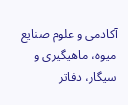آکادمی و علوم صنایع میوه، ماهیگیری و سیگار، دفاتر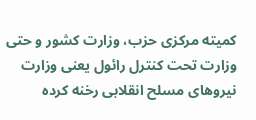کمیته مرکزی حزب، وزارت کشور و حتی وزارت تحت کنترل رائول یعنی وزارت نیروهای مسلح انقلابی رخنه کرده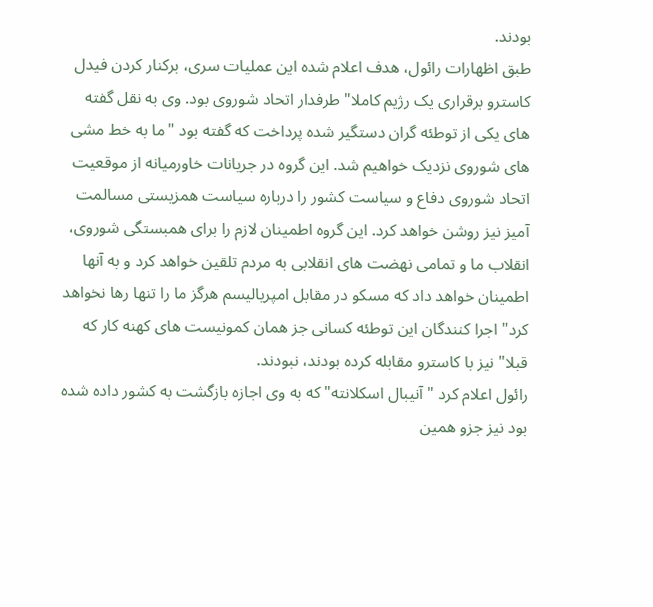بودند.
طبق اظهارات رائول، هدف اعلام شده این عملیات سری، برکنار کردن فیدل کاسترو برقراری یک رژیم کاملا" طرفدار اتحاد شوروی بود. وی به نقل گفته های یکی از توطئه گران دستگیر شده پرداخت که گفته بود "ما به خط مشی های شوروی نزدیک خواهیم شد. این گروه در جریانات خاورمیانه از موقعیت اتحاد شوروی دفاع و سیاست کشور را درباره سیاست همزیستی مسالمت آمیز نیز روشن خواهد کرد. این گروه اطمینان لازم را برای همبستگی شوروی، انقلاب ما و تمامی نهضت های انقلابی به مردم تلقین خواهد کرد و به آنها اطمینان خواهد داد که مسکو در مقابل امپریالیسم هرگز ما را تنها رها نخواهد کرد" اجرا کنندگان این توطئه کسانی جز همان کمونیست های کهنه کار که قبلا" نیز با کاسترو مقابله کرده بودند، نبودند.
رائول اعلام کرد "آنیبال اسکلانته" که به وی اجازه بازگشت به کشور داده شده بود نیز جزو همین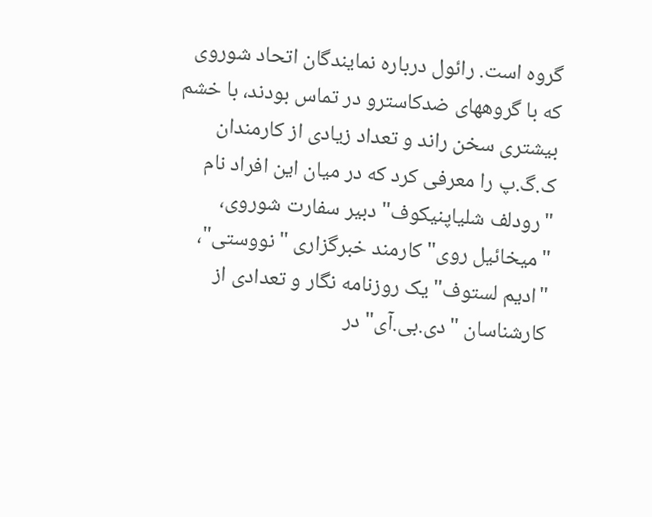گروه است. رائول درباره نمایندگان اتحاد شوروی که با گروههای ضدکاسترو در تماس بودند، با خشم بیشتری سخن راند و تعداد زیادی از کارمندان ک.گ.پ را معرفی کرد که در میان این افراد نام "رودلف شلیاپنیکوف" دبیر سفارت شوروی، "میخائیل روی" کارمند خبرگزاری "نووستی"، "ادیم لستوف"یک روزنامه نگار و تعدادی از کارشناسان "دی.بی.آی" در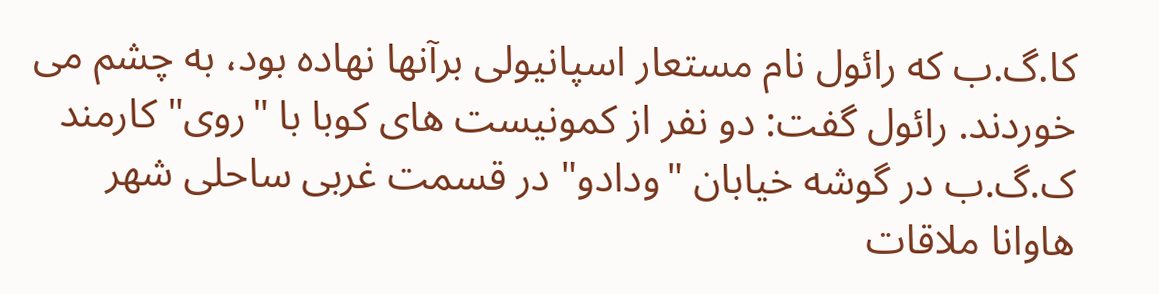کا.گ.ب که رائول نام مستعار اسپانیولی برآنها نهاده بود، به چشم می خوردند. رائول گفت: دو نفر از کمونیست های کوبا با "روی" کارمند ک.گ.ب در گوشه خیابان "ودادو" در قسمت غربی ساحلی شهر هاوانا ملاقات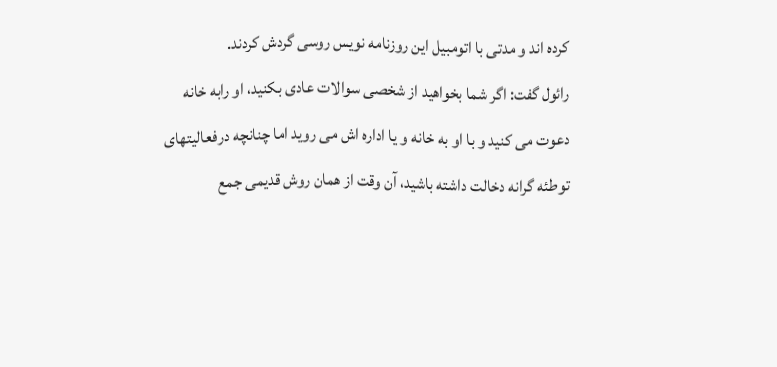کرده اند و مدتی با اتومبیل این روزنامه نویس روسی گردش کردند.
رائول گفت: اگر شما بخواهید از شخصی سوالات عادی بکنید، او رابه خانه دعوت می کنید و با او به خانه و یا اداره اش می روید اما چنانچه درفعالیتهای توطئه گرانه دخالت داشته باشید، آن وقت از همان روش قدیمی جمع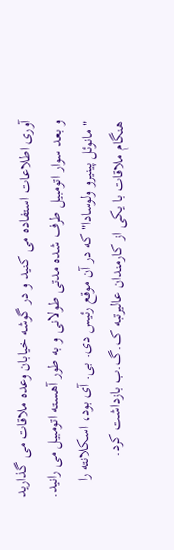آوری اطلاعات استفاده می کنید و در گوشه خیابان وعده ملاقات می گذارید و بعد سوار اتومبیل طرف شده مدتی طولانی و به طور آهسته اتومبیل می رانید. "مانوئل پینیرو ولوسادا" که در آن موقع رئیس دی. بی. آی بود، اسکلانته را هنگام ملاقات با یکی از کارمندان عالیرتبه ک.گ.ب بازداشت کرد.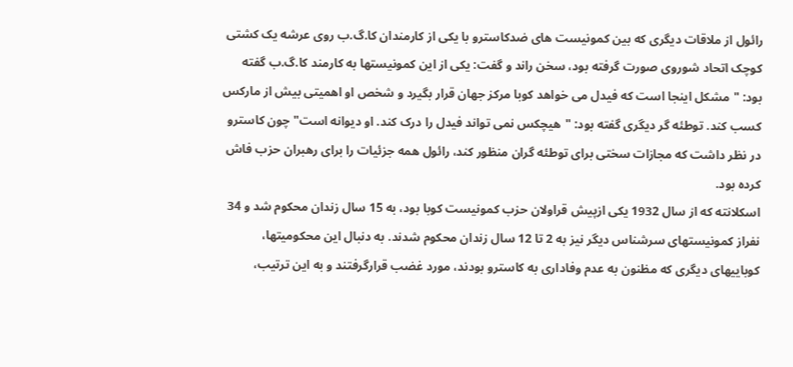رائول از ملاقات دیگری که بین کمونیست های ضدکاسترو با یکی از کارمندان کا.گ.ب روی عرشه یک کشتی کوچک اتحاد شوروی صورت گرفته بود، سخن راند و گفت: یکی از این کمونیستها به کارمند کا.گ.ب گفته بود: "مشکل اینجا است که فیدل می خواهد کوبا مرکز جهان قرار بگیرد و شخص او اهمیتی بیش از مارکس کسب کند. توطئه گر دیگری گفته بود: "هیچکس نمی تواند فیدل را درک کند. او دیوانه است" چون کاسترو در نظر داشت که مجازات سختی برای توطئه گران منظور کند، رائول همه جزئیات را برای رهبران حزب فاش کرده بود.
اسکلانته که از سال 1932 یکی ازپیش قراولان حزب کمونیست کوبا بود، به 15 سال زندان محکوم شد و 34 نفراز کمونیستهای سرشناس دیگر نیز به 2 تا 12 سال زندان محکوم شدند. به دنبال این محکومیتها، کوباییهای دیگری که مظنون به عدم وفاداری به کاسترو بودند، مورد غضب قرارگرفتند و به این ترتیب،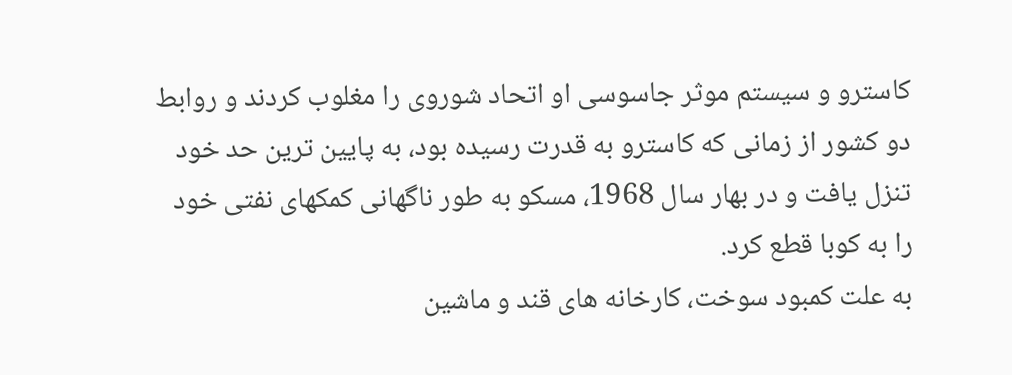کاسترو و سیستم موثر جاسوسی او اتحاد شوروی را مغلوب کردند و روابط دو کشور از زمانی که کاسترو به قدرت رسیده بود، به پایین ترین حد خود تنزل یافت و در بهار سال 1968، مسکو به طور ناگهانی کمکهای نفتی خود را به کوبا قطع کرد.
به علت کمبود سوخت، کارخانه های قند و ماشین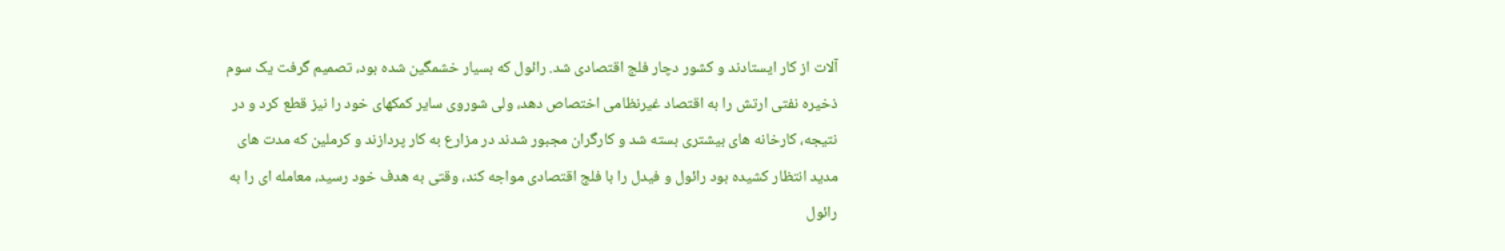آلات از کار ایستادند و کشور دچار فلج اقتصادی شد. رائول که بسیار خشمگین شده بود، تصمیم گرفت یک سوم ذخیره نفتی ارتش را به اقتصاد غیرنظامی اختصاص دهد، ولی شوروی سایر کمکهای خود را نیز قطع کرد و در نتیجه، کارخانه های بیشتری بسته شد و کارگران مجبور شدند در مزارع به کار پردازند و کرملین که مدت های مدید انتظار کشیده بود رائول و فیدل را با فلج اقتصادی مواجه کند، وقتی به هدف خود رسید، معامله ای را به رائول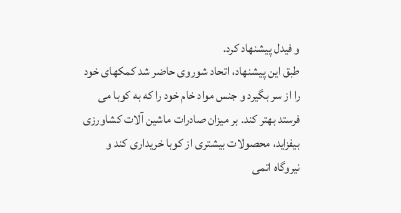و فیدل پیشنهاد کرد.
طبق این پیشنهاد، اتحاد شوروی حاضر شد کمکهای خود را از سر بگیرد و جنس مواد خام خود را که به کوبا می فرستد بهتر کند. بر میزان صادرات ماشین آلات کشاورزی بیفزاید، محصولات بیشتری از کوبا خریداری کند و نیروگاه اتمی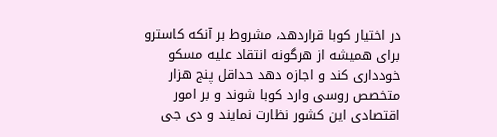در اختیار کوبا قراردهد، مشروط بر آنکه کاسترو برای همیشه از هرگونه انتقاد علیه مسکو خودداری کند و اجازه دهد حداقل پنج هزار متخصص روسی وارد کوبا شوند و بر امور اقتصادی این کشور نظارت نمایند و دی جی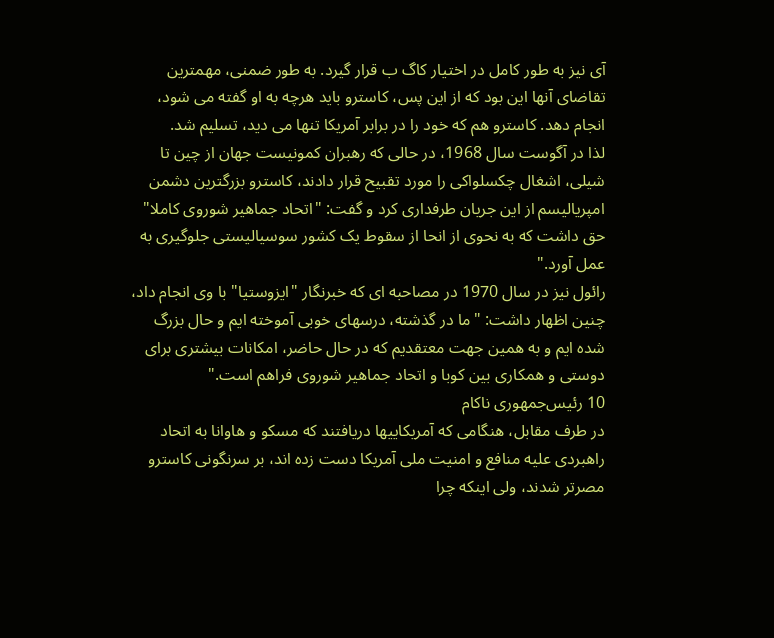آی نیز به طور کامل در اختیار کاگ ب قرار گیرد. به طور ضمنی، مهمترین تقاضای آنها این بود که از این پس، کاسترو باید هرچه به او گفته می شود، انجام دهد. کاسترو هم که خود را در برابر آمریکا تنها می دید، تسلیم شد.
لذا در آگوست سال 1968، در حالی که رهبران کمونیست جهان از چین تا شیلی، اشغال چکسلواکی را مورد تقبیح قرار دادند، کاسترو بزرگترین دشمن امپریالیسم از این جریان طرفداری کرد و گفت: "اتحاد جماهیر شوروی کاملا" حق داشت که به نحوی از انحا از سقوط یک کشور سوسیالیستی جلوگیری به عمل آورد."
رائول نیز در سال 1970 در مصاحبه ای که خبرنگار "ایزوستیا" با وی انجام داد، چنین اظهار داشت: "ما در گذشته، درسهای خوبی آموخته ایم و حال بزرگ شده ایم و به همین جهت معتقدیم که در حال حاضر، امکانات بیشتری برای دوستی و همکاری بین کوبا و اتحاد جماهیر شوروی فراهم است."
10 رئیس‌جمهوری ناکام
در طرف مقابل، هنگامی که آمریکاییها دریافتند که مسکو و هاوانا به اتحاد راهبردی علیه منافع و امنیت ملی آمریکا دست زده اند، بر سرنگونی کاسترو مصرتر شدند، ولی اینکه چرا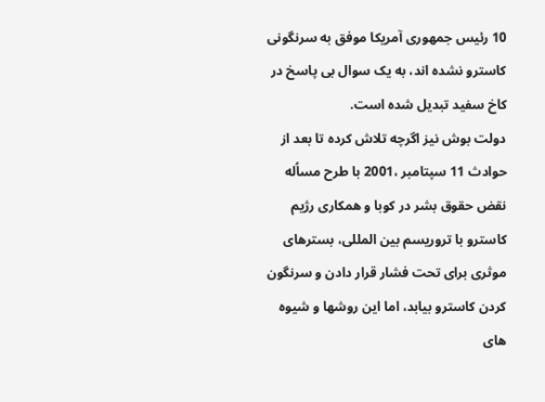10 رئیس جمهوری آمریکا موفق به سرنگونی کاسترو نشده اند، به یک سوال بی پاسخ در کاخ سفید تبدیل شده است.
دولت بوش نیز اگرچه تلاش کرده تا بعد از حوادث 11 سپتامبر ،2001 با طرح مساُله نقض حقوق بشر در کوبا و همکاری رژیم کاسترو با تروریسم بین المللی، بسترهای موثری برای تحت فشار قرار دادن و سرنگون کردن کاسترو بیابد، اما این روشها و شیوه های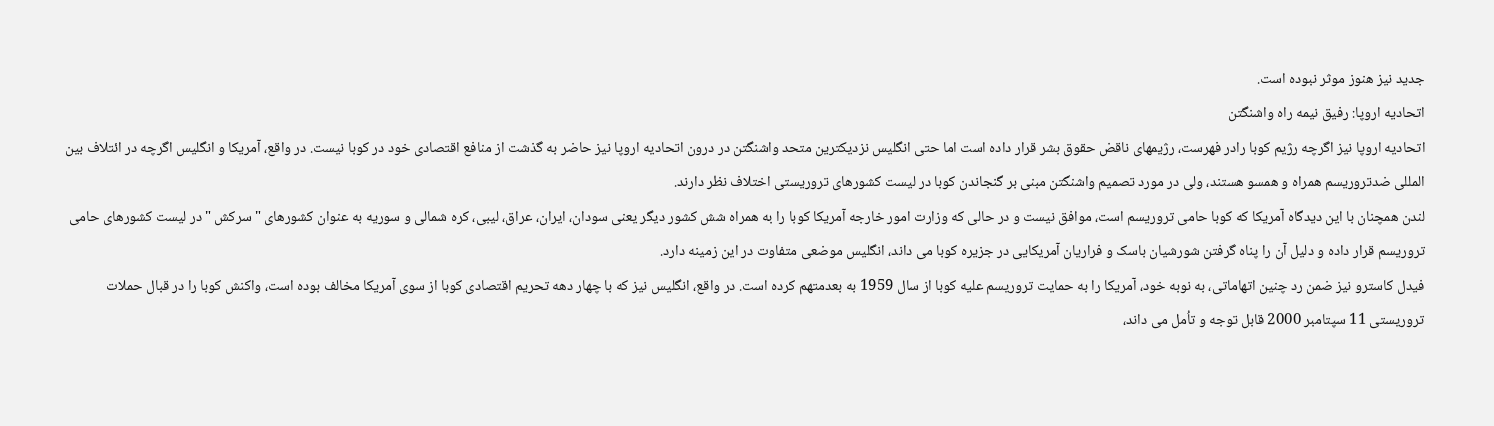جدید نیز هنوز موثر نبوده است.
اتحادیه اروپا: رفیق نیمه راه واشنگتن
اتحادیه اروپا نیز اگرچه رژیم کوبا رادر فهرست، رژیمهای ناقض حقوق بشر قرار داده است اما حتی انگلیس نزدیکترین متحد واشنگتن در درون اتحادیه اروپا نیز حاضر به گذشت از منافع اقتصادی خود در کوبا نیست. در واقع، آمریکا و انگلیس اگرچه در ائتلاف بین المللی ضدتروریسم همراه و همسو هستند، ولی در مورد تصمیم واشنگتن مبنی بر گنجاندن کوبا در لیست کشورهای تروریستی اختلاف نظر دارند.
لندن همچنان با این دیدگاه آمریکا که کوبا حامی تروریسم است، موافق نیست و در حالی که وزارت امور خارجه آمریکا کوبا را به همراه شش کشور دیگر یعنی سودان، ایران، عراق، لیبی، کره شمالی و سوریه به عنوان کشورهای "سرکش "در لیست کشورهای حامی تروریسم قرار داده و دلیل آن را پناه گرفتن شورشیان باسک و فراریان آمریکایی در جزیره کوبا می داند، انگلیس موضعی متفاوت در این زمینه دارد.
فیدل کاسترو نیز ضمن رد چنین اتهاماتی، به نوبه خود، آمریکا را به حمایت تروریسم علیه کوبا از سال 1959 به بعدمتهم کرده است. در واقع، انگلیس نیز که با چهار دهه تحریم اقتصادی کوبا از سوی آمریکا مخالف بوده است، واکنش کوبا را در قبال حملات تروریستی 11 سپتامبر 2000 قابل توجه و تاُمل می داند،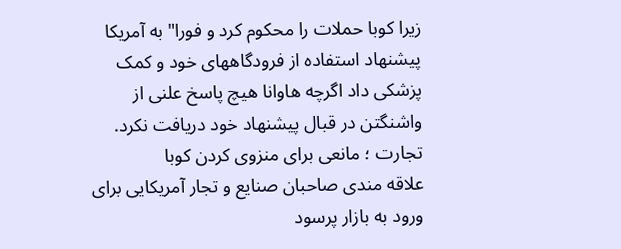زیرا کوبا حملات را محکوم کرد و فورا" به آمریکا پیشنهاد استفاده از فرودگاههای خود و کمک پزشکی داد اگرچه هاوانا هیچ پاسخ علنی از واشنگتن در قبال پیشنهاد خود دریافت نکرد.
تجارت ؛ مانعی برای منزوی کردن کوبا
علاقه مندی صاحبان صنایع و تجار آمریکایی برای ورود به بازار پرسود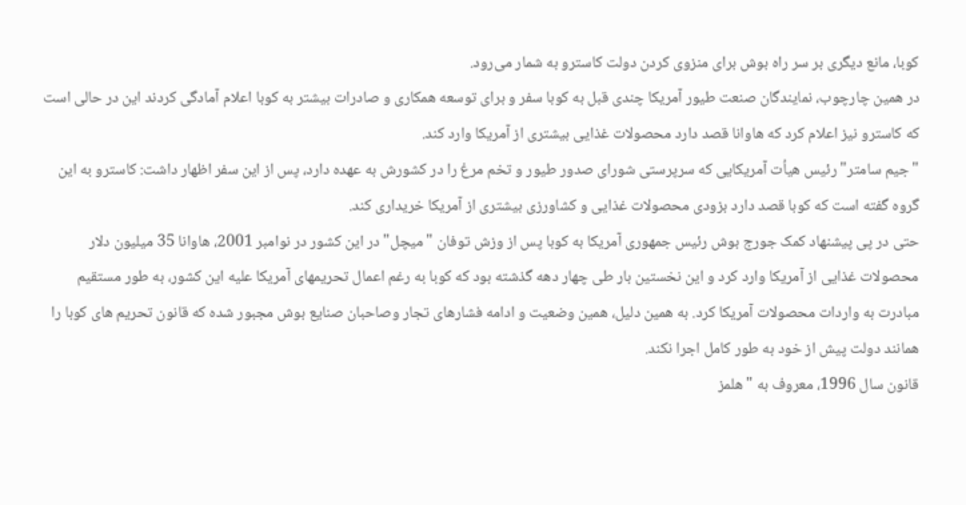کوبا، مانع دیگری بر سر راه بوش برای منزوی کردن دولت کاسترو به شمار می‌رود.
در همین چارچوب، نمایندگان صنعت طیور آمریکا چندی قبل به کوبا سفر و برای توسعه همکاری و صادرات بیشتر به کوبا اعلام آمادگی کردند این در حالی است که کاسترو نیز اعلام کرد که هاوانا قصد دارد محصولات غذایی بیشتری از آمریکا وارد کند.
"جیم سامتر" رئیس هیاُت آمریکایی که سرپرستی شورای صدور طیور و تخم مرغ را در کشورش به عهده دارد، پس از این سفر اظهار داشت: کاسترو به این گروه گفته است که کوبا قصد دارد بزودی محصولات غذایی و کشاورزی بیشتری از آمریکا خریداری کند.
حتی در پی پیشنهاد کمک جورج بوش رئیس جمهوری آمریکا به کوبا پس از وزش توفان "میچل" در این کشور در نوامبر 2001، هاوانا 35 میلیون دلار محصولات غذایی از آمریکا وارد کرد و این نخستین بار طی چهار دهه گذشته بود که کوبا به رغم اعمال تحریمهای آمریکا علیه این کشور، به طور مستقیم مبادرت به واردات محصولات آمریکا کرد. به همین دلیل، همین وضعیت و ادامه فشارهای تجار وصاحبان صنایع بوش مجبور شده که قانون تحریم های کوبا را همانند دولت پیش از خود به طور کامل اجرا نکند.
قانون سال 1996، معروف به "هلمز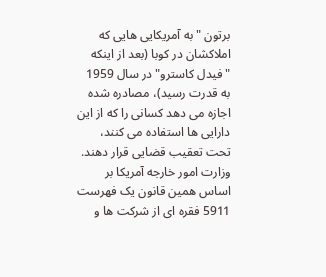برتون "به آمریکایی هایی که املاکشان در کوبا (بعد از اینکه "فیدل کاسترو" در سال 1959 به قدرت رسید)، مصادره شده اجازه می دهد کسانی را که از این دارایی ها استفاده می کنند، تحت تعقیب قضایی قرار دهند.
وزارت امور خارجه آمریکا بر اساس همین قانون یک فهرست 5911 فقره ای از شرکت ها و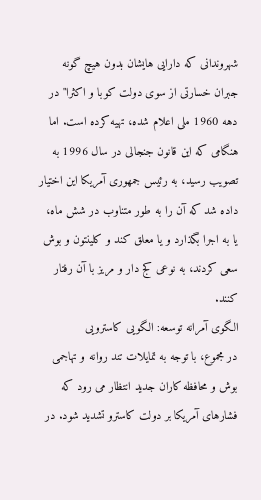شهروندانی که دارایی هایشان بدون هیچ گونه جبران خسارتی از سوی دولت کوبا و اکثرا" در دهه 1960 ملی اعلام شده، تهیه کرده است. اما هنگامی که این قانون جنجالی در سال 1996 به تصویب رسید، به رئیس جمهوری آمریکا این اختیار داده شد که آن را به طور متناوب در شش ماه، یا به اجرا بگذارد و یا معلق کند و کلینتون و بوش سعی کردند، به نوعی کج دار و مریز با آن رفتار کنند.
الگوی آمرانه توسعه: الگویی کاسترویی
در مجموع، با توجه به تمایلات تند روانه و تهاجمی بوش و محافظه کاران جدید انتظار می رود که فشارهای آمریکا بر دولت کاسترو تشدید شود. در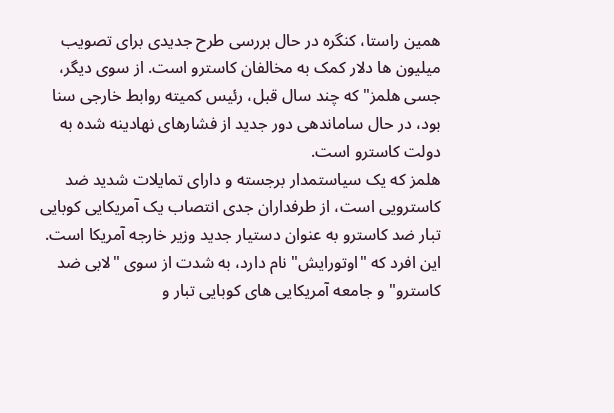همین راستا، کنگره در حال بررسی طرح جدیدی برای تصویب میلیون ها دلار کمک به مخالفان کاسترو است. از سوی دیگر، جسی هلمز" که چند سال قبل، رئیس کمیته روابط خارجی سنا بود، در حال ساماندهی دور جدید از فشارهای نهادینه شده به دولت کاسترو است.
هلمز که یک سیاستمدار برجسته و دارای تمایلات شدید ضد کاسترویی است، از طرفداران جدی انتصاب یک آمریکایی کوبایی تبار ضد کاسترو به عنوان دستیار جدید وزیر خارجه آمریکا است. این افرد که "اوتورایش" نام دارد، به شدت از سوی "لابی ضد کاسترو" و جامعه آمریکایی های کوبایی تبار و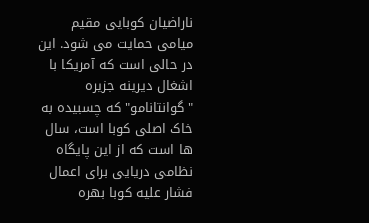ناراضیان کوبایی مقیم میامی حمایت می شود. این در حالی است که آمریکا با اشغال دیرینه جزیره "گوانتانامو" که چسبیده به خاک اصلی کوبا است، سال ها است که از این پایگاه نظامی دریایی برای اعمال فشار علیه کوبا بهره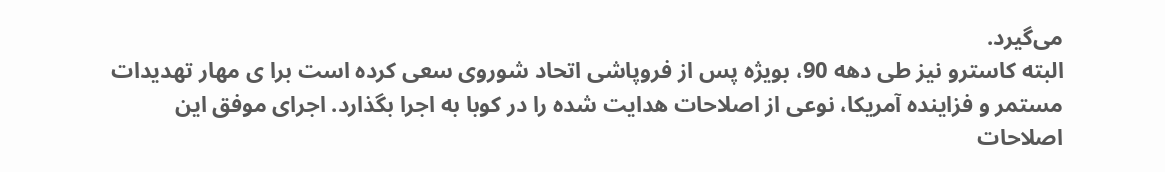می‌گیرد.
البته کاسترو نیز طی دهه 90، بویژه پس از فروپاشی اتحاد شوروی سعی کرده است برا ی مهار تهدیدات مستمر و فزاینده آمریکا، نوعی از اصلاحات هدایت شده را در کوبا به اجرا بگذارد. اجرای موفق این اصلاحات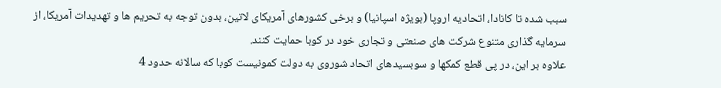سبب شده تا کانادا، اتحادیه اروپا (بویژه اسپانیا) و برخی کشورهای آمریکای لاتین، بدون توجه به تحریم ها و تهدیدات آمریکا، از سرمایه گذاری متنوع شرکت های صنعتی و تجاری خود در کوبا حمایت کنند.
علاوه بر این، در پی قطع کمکها و سوبسیدهای اتحاد شوروی به دولت کمونیست کوبا که سالانه حدود 4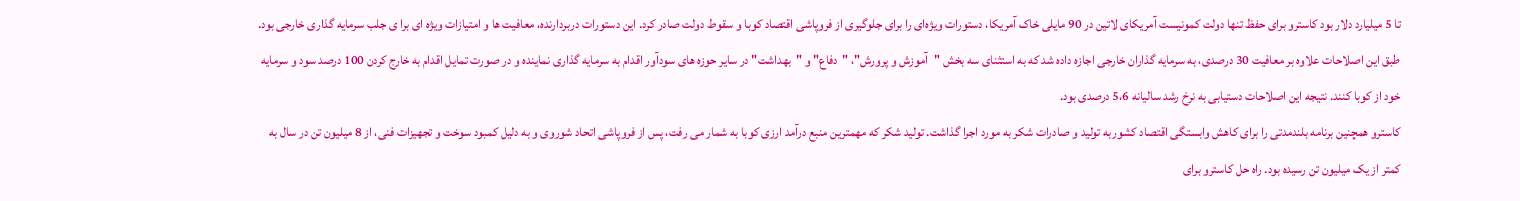تا 5 میلیارد دلار بود کاسترو برای حفظ تنها دولت کمونیست آمریکای لاتین در 90 مایلی خاک آمریکا، دستورات ویژه‌ای را برای جلوگیری از فروپاشی اقتصاد کوبا و سقوط دولت صادر کرد. این دستورات دربردارنده، معافیت ها و امتیازات ویژه ای برا ی جلب سرمایه گذاری خارجی بود. طبق این اصلاحات علاوه بر معافیت 30 درصدی، به سرمایه گذاران خارجی اجازه داده شد که به استثنای سه بخش "آموزش و پرورش"، "دفاع" و "بهداشت" در سایر حوزه های سودآور اقدام به سرمایه گذاری نماینده و در صورت تمایل اقدام به خارج کردن 100 درصد سود و سرمایه خود از کوبا کنند. نتیجه این اصلاحات دستیابی به نرخ رشد سالیانه 5،6 درصدی بود.
کاسترو همچنین برنامه بلندمدتی را برای کاهش وابستگی اقتصاد کشوربه تولید و صادرات شکر به مورد اجرا گذاشت. تولید شکر که مهمترین منبع درآمد ارزی کوبا به شمار می رفت، پس از فروپاشی اتحاد شوروی و به دلیل کمبود سوخت و تجهیزات فنی، از 8 میلیون تن در سال به کمتر از یک میلیون تن رسیده بود. راه حل کاسترو برای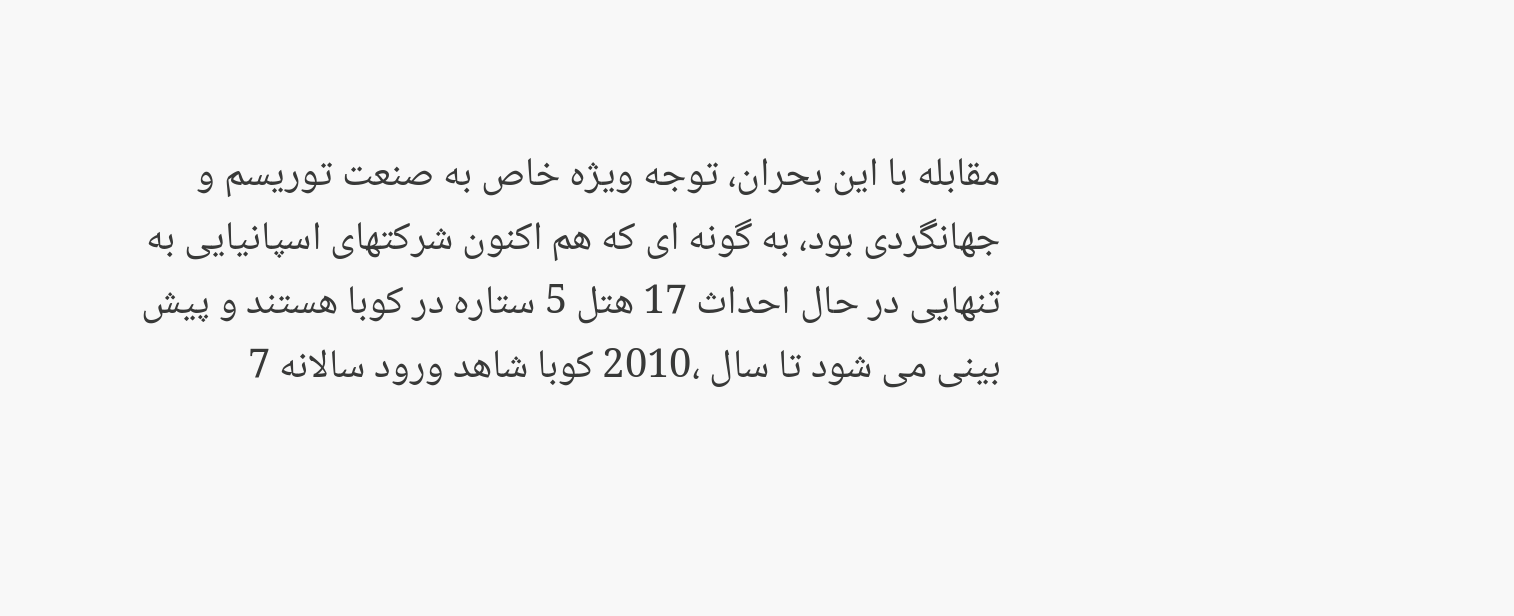مقابله با این بحران، توجه ویژه خاص به صنعت توریسم و جهانگردی بود، به گونه ای که هم اکنون شرکتهای اسپانیایی به تنهایی در حال احداث 17 هتل 5 ستاره در کوبا هستند و پیش بینی می شود تا سال ،2010 کوبا شاهد ورود سالانه 7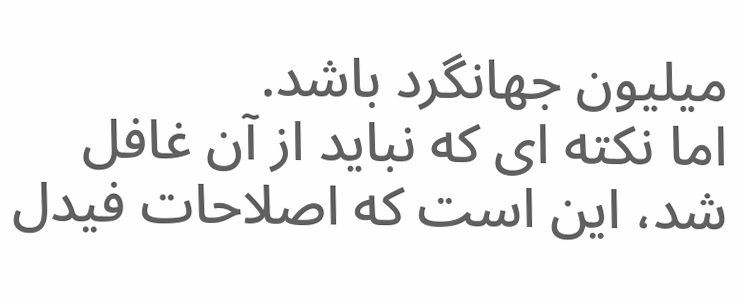میلیون جهانگرد باشد.
اما نکته ای که نباید از آن غافل شد، این است که اصلاحات فیدل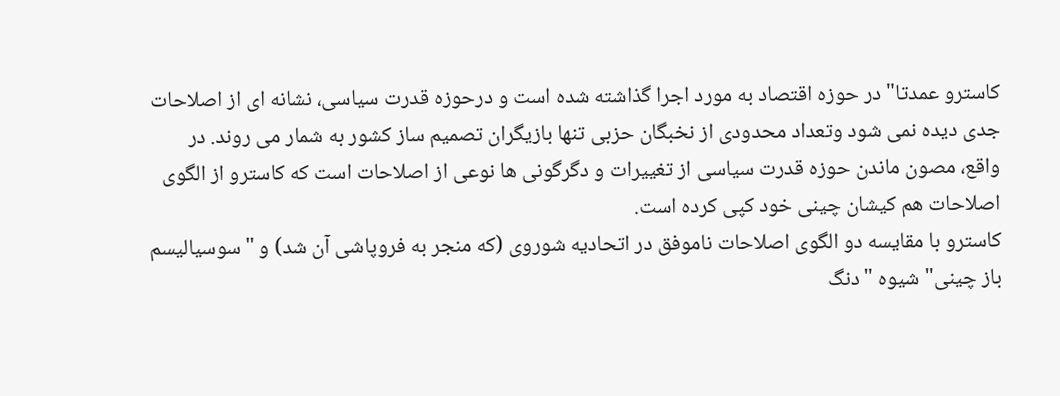کاسترو عمدتا" در حوزه اقتصاد به مورد اجرا گذاشته شده است و درحوزه قدرت سیاسی، نشانه ای از اصلاحات جدی دیده نمی شود وتعداد محدودی از نخبگان حزبی تنها بازیگران تصمیم ساز کشور به شمار می روند. در واقع، مصون ماندن حوزه قدرت سیاسی از تغییرات و دگرگونی ها نوعی از اصلاحات است که کاسترو از الگوی اصلاحات هم کیشان چینی خود کپی کرده است.
کاسترو با مقایسه دو الگوی اصلاحات ناموفق در اتحادیه شوروی (که منجر به فروپاشی آن شد) و "سوسیالیسم باز چینی" شیوه "دنگ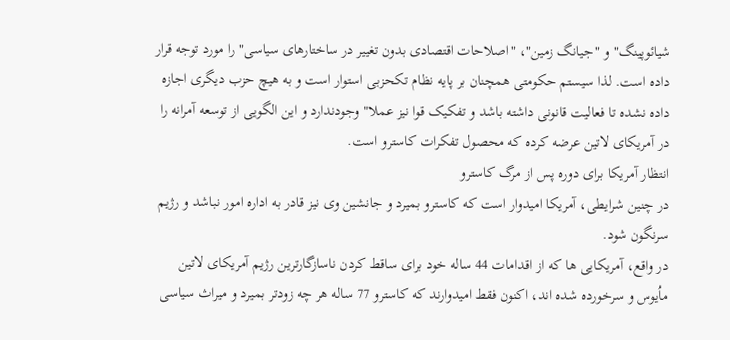شیائوپینگ" و "جیانگ زمین"، "اصلاحات اقتصادی بدون تغییر در ساختارهای سیاسی" را مورد توجه قرار داده است. لذا سیستم حکومتی همچنان بر پایه نظام تکحزبی استوار است و به هیچ حزب دیگری اجازه داده نشده تا فعالیت قانونی داشته باشد و تفکیک قوا نیز عملا" وجودندارد و این الگویی از توسعه آمرانه را در آمریکای لاتین عرضه کرده که محصول تفکرات کاسترو است.
انتظار آمریکا برای دوره پس از مرگ کاسترو
در چنین شرایطی، آمریکا امیدوار است که کاسترو بمیرد و جانشین وی نیز قادر به اداره امور نباشد و رژیم سرنگون شود.
در واقع، آمریکایی ها که از اقدامات 44 ساله خود برای ساقط کردن ناسازگارترین رژیم آمریکای لاتین ماُیوس و سرخورده شده اند، اکنون فقط امیدوارند که کاسترو 77 ساله هر چه زودتر بمیرد و میراث سیاسی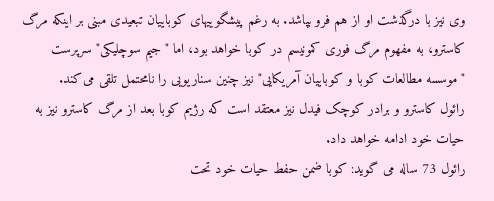وی نیز با درگذشت او از هم فرو بپاشد. به رغم پیشگوییهای کوباییان تبعیدی مبنی بر اینکه مرگ کاسترو، به مفهوم مرگ فوری کمونیسم در کوبا خواهد بود، اما "جیم سوچلیکی" سرپرست "موسسه مطالعات کوبا و کوباییان آمریکایی" نیز چنین سناریویی را نامحتمل تلقی می‌کند.
رائول کاسترو و برادر کوچک فیدل نیز معتقد است که رژیم کوبا بعد از مرگ کاسترو نیز به حیات خود ادامه خواهد داد.
رائول 73 ساله می گوید: کوبا ضمن حفط حیات خود تحت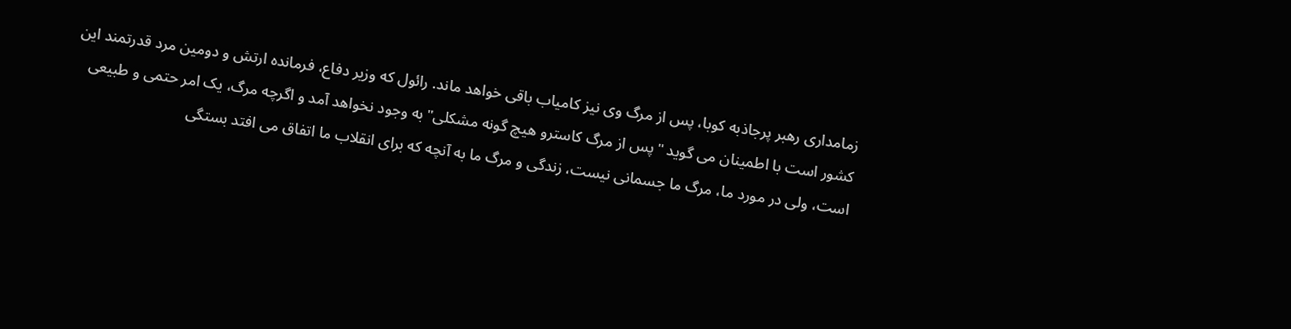زمامداری رهبر پرجاذبه کوبا، پس از مرگ وی نیز کامیاب باقی خواهد ماند. رائول که وزیر دفاع، فرمانده ارتش و دومین مرد قدرتمند این کشور است با اطمینان می گوید "پس از مرگ کاسترو هیچ گونه مشکلی" به وجود نخواهد آمد و اگرچه مرگ، یک امر حتمی و طبیعی است، ولی در مورد ما، مرگ ما جسمانی نیست، زندگی و مرگ ما به آنچه که برای انقلاب ما اتفاق می افتد بستگی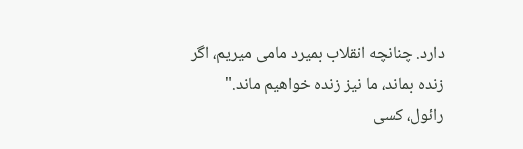دارد. چنانچه انقلاب بمیرد مامی میریم، اگر زنده بماند، ما نیز زنده خواهیم ماند."
رائول، کسی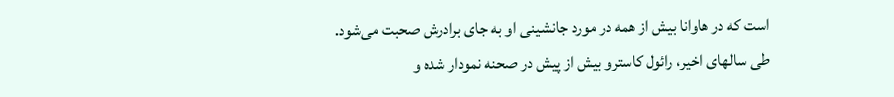است که در هاوانا بیش از همه در مورد جانشینی او به جای برادرش صحبت می‌شود.
طی سالهای اخیر، رائول کاسترو بیش از پیش در صحنه نمودار شده و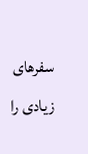سفرهای زیادی را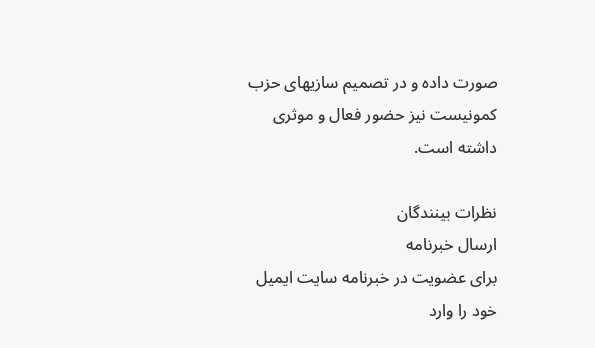صورت داده و در تصمیم سازیهای حزب کمونیست نیز حضور فعال و موثری داشته است.

نظرات بینندگان
ارسال خبرنامه
برای عضویت در خبرنامه سایت ایمیل خود را وارد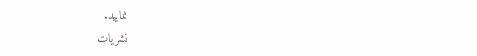نمایید.
نشریات